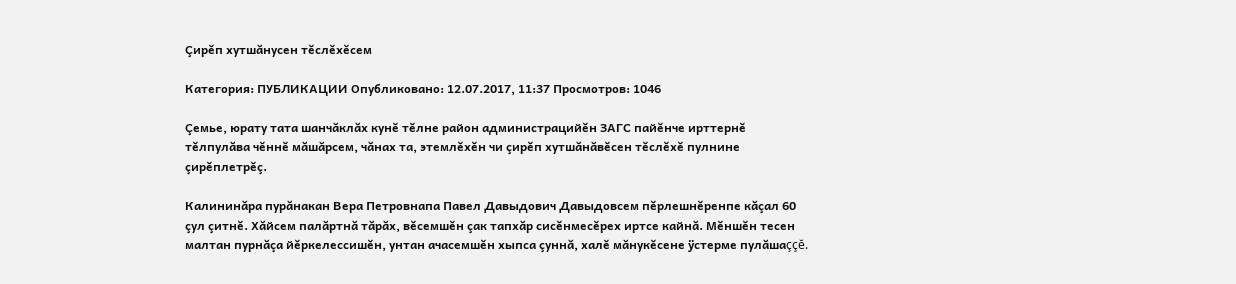Çирĕп хутшăнусен тĕслĕхĕсем

Категория: ПУБЛИКАЦИИ Опубликовано: 12.07.2017, 11:37 Просмотров: 1046

Çемье, юрату тата шанчăклăх кунĕ тĕлне район администрацийĕн ЗАГС пайĕнче ирттернĕ тĕлпулăва чĕннĕ мăшăрсем, чăнах та, этемлĕхĕн чи çирĕп хутшăнăвĕсен тĕслĕхĕ пулнине çирĕплетрĕç.

Калининăра пурăнакан Вера Петровнапа Павел Давыдович Давыдовсем пĕрлешнĕренпе кăçал 60 çул çитнĕ. Хăйсем палăртнă тăрăх, вĕсемшĕн çак тапхăр сисĕнмесĕрех иртсе кайнă. Мĕншĕн тесен малтан пурнăçа йĕркелессишĕн, унтан ачасемшĕн хыпса çуннă, халĕ мăнукĕсене ÿстерме пулăшаççĕ.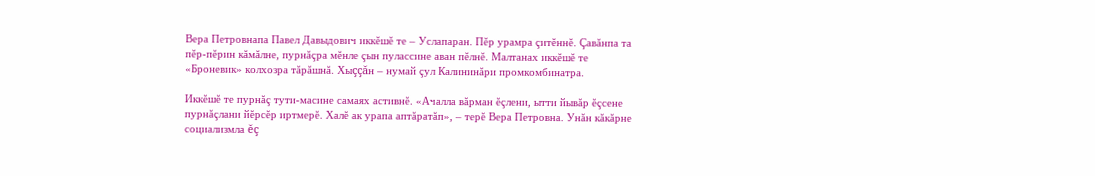Вера Петровнапа Павел Давыдович иккĕшĕ те – Услапаран. Пĕр урамра çитĕннĕ. Çавăнпа та пĕр-пĕрин кăмăлне, пурнăçра мĕнле çын пулассине аван пĕлнĕ. Малтанах иккĕшĕ те «Броневик» колхозра тăрăшнă. Хыççăн – нумай çул Калининăри промкомбинатра.

Иккĕшĕ те пурнăç тути-масине самаях астивнĕ. «Ачалла вăрман ĕçлени, ытти йывăр ĕçсене пурнăçлани йĕрсĕр иртмерĕ. Халĕ ак урапа аптăратăп», – терĕ Вера Петровна. Унăн кăкăрне социализмла ĕç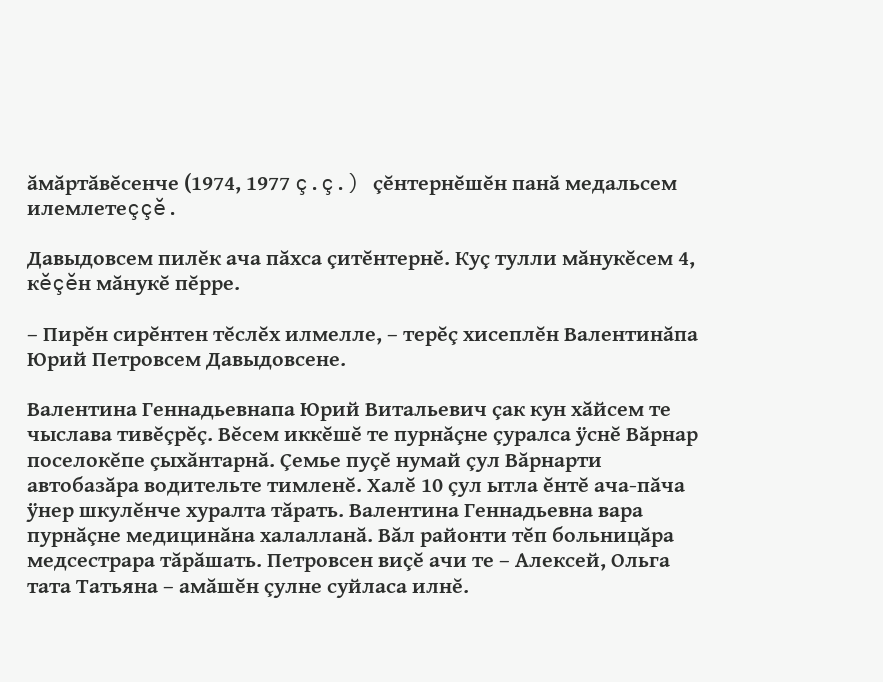ăмăртăвĕсенче (1974, 1977 ç.ç.) çĕнтернĕшĕн панă медальсем илемлетеççĕ.

Давыдовсем пилĕк ача пăхса çитĕнтернĕ. Куç тулли мăнукĕсем 4, кĕçĕн мăнукĕ пĕрре.

– Пирĕн сирĕнтен тĕслĕх илмелле, – терĕç хисеплĕн Валентинăпа Юрий Петровсем Давыдовсене.

Валентина Геннадьевнапа Юрий Витальевич çак кун хăйсем те чыслава тивĕçрĕç. Вĕсем иккĕшĕ те пурнăçне çуралса ÿснĕ Вăрнар поселокĕпе çыхăнтарнă. Çемье пуçĕ нумай çул Вăрнарти автобазăра водительте тимленĕ. Халĕ 10 çул ытла ĕнтĕ ача-пăча ÿнер шкулĕнче хуралта тăрать. Валентина Геннадьевна вара пурнăçне медицинăна халалланă. Вăл районти тĕп больницăра медсестрара тăрăшать. Петровсен виçĕ ачи те – Алексей, Ольга тата Татьяна – амăшĕн çулне суйласа илнĕ.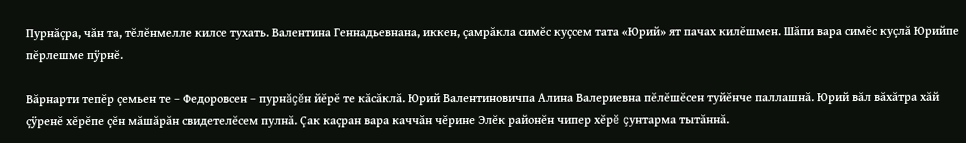Пурнăçра, чăн та, тĕлĕнмелле килсе тухать. Валентина Геннадьевнана, иккен, çамрăкла симĕс куçсем тата «Юрий» ят пачах килĕшмен. Шăпи вара симĕс куçлă Юрийпе пĕрлешме пÿрнĕ.

Вăрнарти тепĕр çемьен те – Федоровсен – пурнăçĕн йĕрĕ те кăсăклă. Юрий Валентиновичпа Алина Валериевна пĕлĕшĕсен туйĕнче паллашнă. Юрий вăл вăхăтра хăй çÿренĕ хĕрĕпе çĕн мăшăрăн свидетелĕсем пулнă. Çак каçран вара каччăн чĕрине Элĕк районĕн чипер хĕрĕ çунтарма тытăннă.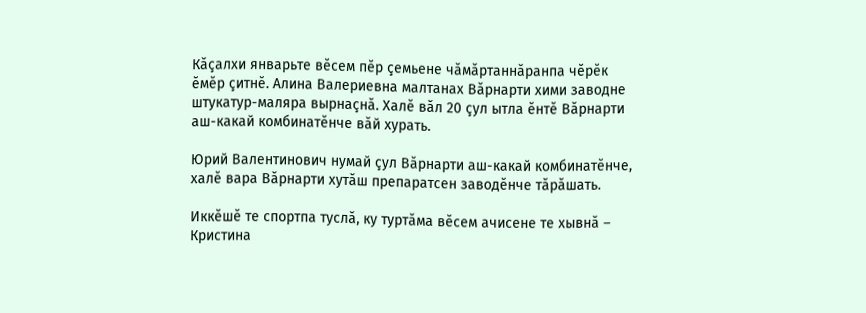Кăçалхи январьте вĕсем пĕр çемьене чăмăртаннăранпа чĕрĕк ĕмĕр çитнĕ. Алина Валериевна малтанах Вăрнарти хими заводне штукатур-маляра вырнаçнă. Халĕ вăл 20 çул ытла ĕнтĕ Вăрнарти аш-какай комбинатĕнче вăй хурать.

Юрий Валентинович нумай çул Вăрнарти аш-какай комбинатĕнче, халĕ вара Вăрнарти хутăш препаратсен заводĕнче тăрăшать.

Иккĕшĕ те спортпа туслă, ку туртăма вĕсем ачисене те хывнă – Кристина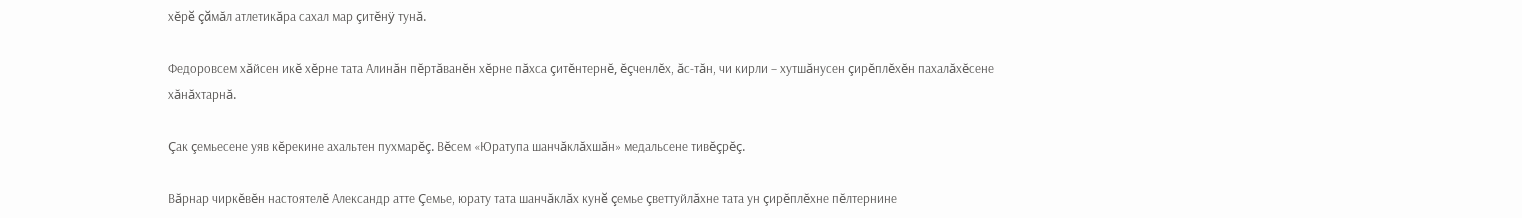хĕрĕ çăмăл атлетикăра сахал мар çитĕнÿ тунă.

Федоровсем хăйсен икĕ хĕрне тата Алинăн пĕртăванĕн хĕрне пăхса çитĕнтернĕ, ĕçченлĕх, ăс-тăн, чи кирли – хутшăнусен çирĕплĕхĕн пахалăхĕсене хăнăхтарнă.

Çак çемьесене уяв кĕрекине ахальтен пухмарĕç. Вĕсем «Юратупа шанчăклăхшăн» медальсене тивĕçрĕç.

Вăрнар чиркĕвĕн настоятелĕ Александр атте Çемье, юрату тата шанчăклăх кунĕ çемье çветтуйлăхне тата ун çирĕплĕхне пĕлтернине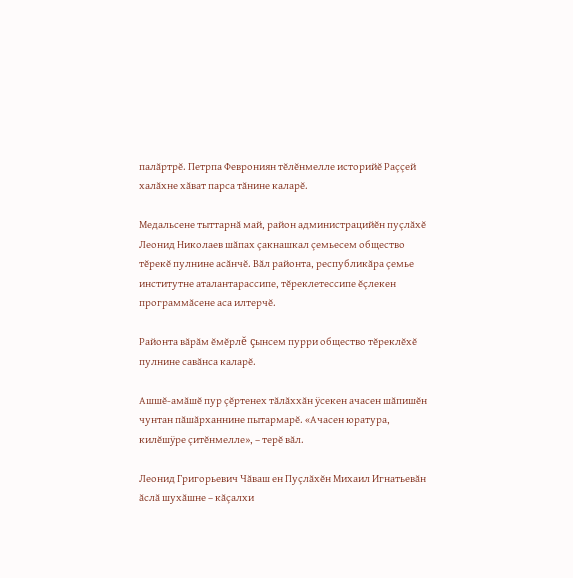палăртрĕ. Петрпа Феврониян тĕлĕнмелле историйĕ Раççей халăхне хăват парса тăнине каларĕ.

Медальсене тыттарнă май, район администрацийĕн пуçлăхĕ Леонид Николаев шăпах çакнашкал çемьесем общество тĕрекĕ пулнине асăнчĕ. Вăл районта, республикăра çемье институтне аталантарассипе, тĕреклетессипе ĕçлекен программăсене аса илтерчĕ.

Районта вăрăм ĕмĕрлĕ çынсем пурри общество тĕреклĕхĕ пулнине савăнса каларĕ.

Ашшĕ-амăшĕ пур çĕртенех тăлăххăн ÿсекен ачасен шăпишĕн чунтан пăшăрханнине пытармарĕ. «Ачасен юратура, килĕшÿре çитĕнмелле», – терĕ вăл.

Леонид Григорьевич Чăваш ен Пуçлăхĕн Михаил Игнатьевăн ăслă шухăшне – кăçалхи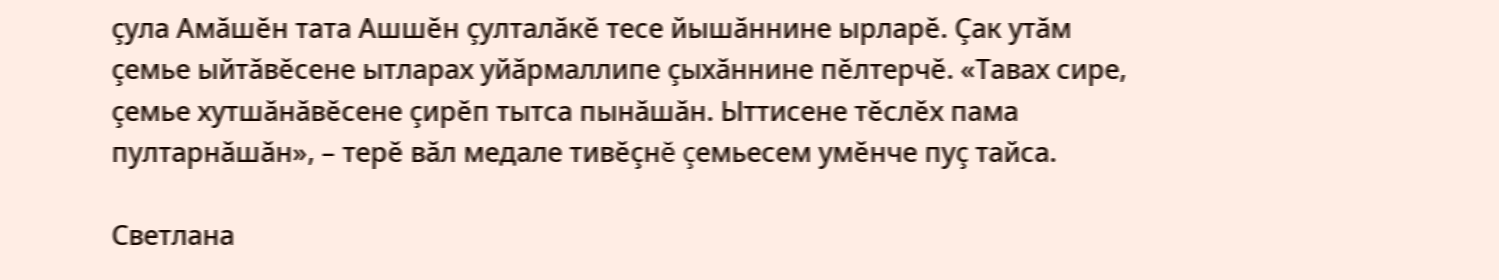çула Амăшĕн тата Ашшĕн çулталăкĕ тесе йышăннине ырларĕ. Çак утăм çемье ыйтăвĕсене ытларах уйăрмаллипе çыхăннине пĕлтерчĕ. «Тавах сире, çемье хутшăнăвĕсене çирĕп тытса пынăшăн. Ыттисене тĕслĕх пама пултарнăшăн», – терĕ вăл медале тивĕçнĕ çемьесем умĕнче пуç тайса.

Светлана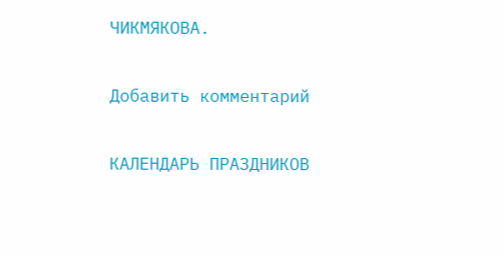ЧИКМЯКОВА.

Добавить комментарий

КАЛЕНДАРЬ ПРАЗДНИКОВ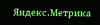Яндекс.Метрика